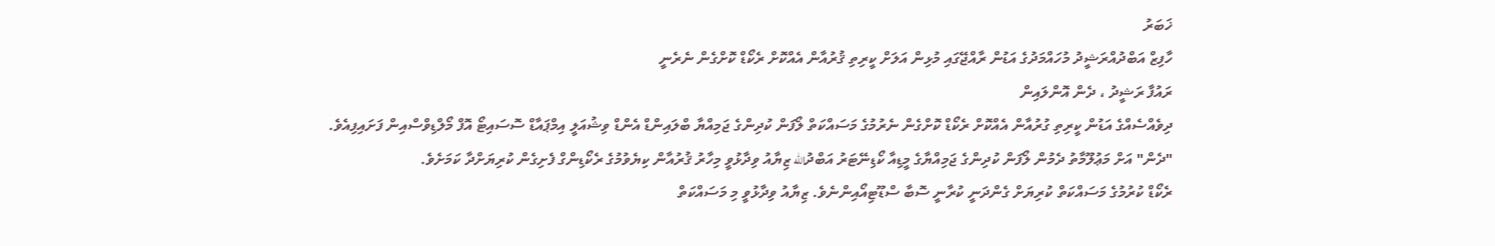ޚަބަރު
ހާފިޒް އަބްދުއްރަޝީދު މުހައްމަދުގެ އަޑުން ރާއްޖޭގައި މުޅިން އަލަށް ކީރިތި ޤުރުއާން އެއްކޮށް ރެކޯޑް ކޮށްގެން ނެރެނީ
ރައުފާ ރަޝީދު ، ދެން އޮންލައިން
ދިވެއްސެއްގެ އަޑުން ކީރިތި ގުރުއާން އެއްކޮށް ރެކޯޑް ކޮށްގެން ނެރުމުގެ މަސައްކަތް ލޯފަން ކުދިންގެ ޖަމިއްޔާ ބްލައިންޑް އެންޑް ވިޝުއަލީ އިމްޕައާޑް ސޮސައިޓޯ އޮފް މޯލްޑިވްސްއިން ފަށައިފިއެވެ.
"ދެން" އަށް މަޢުލޫމާތު ދެމުން ލޯފަން ކުދިންގެ ޖަމިއްޔާގެ މީޑިއާ ކޯޑިނޭޓަރު އަބްދުالله ޒިޔާއު ވިދާޅުވީ މިހާރު ޤުރުއާން ކިޔެވުމުގެ ރެކޯޑިންގް ފެށިގެން ކުރިޔަށްދާ ކަމަށެވެ.
ރެކޯޑް ކުރުމުގެ މަސައްކަތް ކުރިޔަށް ގެންދަނީ ކުރާނީ ސޮބާ ސްޑޫޓިއޯއިންނެވެ. ޒިޔާއު ވިދާޅުވީ މި މަސައްކަތް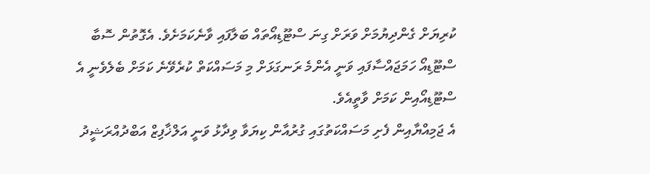ކުރިޔަށް ގެންދިޔުމަށް ވަރަށް ގިނަ ސްޓޫޑިއޯތައް ބަލާފައި ވާނެކަމަށެވެ. އެގޮތުން ސޮބާ ސްޓޫޑިއޯ ހަމަޖައްސާފައި ވަނީ އެންމެ ރަނގަޅަށް މި މަސައްކަތް ކުރެވޭނެ ކަމަށް ބެލެވެނީ އެ ސްޓޫޑިއޯއިން ކަމަށް ވާތީއެވެ.
އެ ޖަމިއްޔާއިން ފެށި މަސައްކަތުގައި ގުރުއާން ކިޔަވާ ވިދާޅު ވަނީ އަލްޚާފިޒް އަބްދުއްރަޝީދު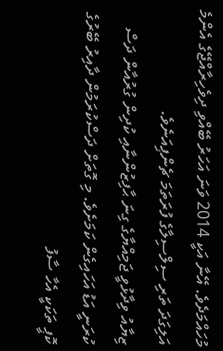މުހައްމަދެވެ. އޭނާ އަކީ 2014 ވަނަ އަހަރު ބޭއްވި ދިވެހިރާއްޖޭގެ އެންމެ އަލިގަދަ ތަރި ސިލްސިލާގެ ފުރަތަމަ ޗެންޕިއަނެވެ.
ޒިޔާއު ވިދާޅުވީ ޖަމިއްޔާގެ ގިނަ ޙާފިޒުންނާއި ކުދިން ގުރުއާން ދަސް ކުރަނީ އަޑު އަހައިގެން ކަމަށެވެ. މި ގޮތަށް ދަސްކުރަމުން ދާއިރު ބޭރުގެ ކޮޕީ ތަކަކީ އެހާ ސާފު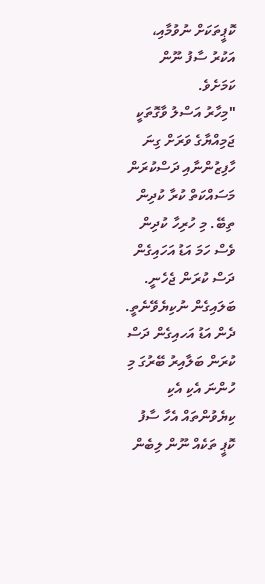ކޮޕީތަކަށް ނުވުމާއި، އަކުރު ސާފު ނޫން ކަމަށެވެ.
"މިހާރު އަސްލު ވާގޮތަކީ ޖަމިއްޔާގެ ވަރަށް ގިނަ ހާފިޒުންނާއި ދަސްކުރަން މަސައްކަތް ކުރާ ކުދިން ތިބޭ. މި ހުރިހާ ކުދިން ވެސް ހަމަ އަޑު އަހައިގެން ދަސް ކުރަން ޖެހެނީ. ބަލައިގެން ނުކިޔެވޭނެތީ. ދެން އަޑު އަހއިގެން ދަސް ކުރަން ބަލާއިރު ބޭރުގަ މި ހުންނަ އެކި އެކި ކިޔެވުންތައް އެހާ ސާފު ކޮޕީ ތަކެއް ނޫން ލިބެން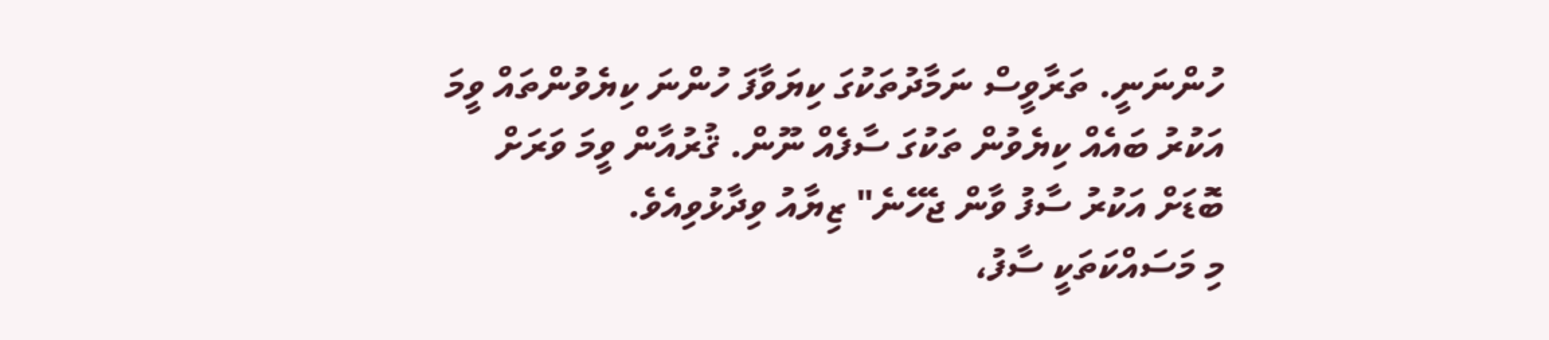ހުންނަނީ. ތަރާވީސް ނަމާދުތަކުގަ ކިޔަވާފަ ހުންނަ ކިޔެވުންތައް ވީމަ އަކުރު ބައެއް ކިޔެވުން ތަކުގަ ސާފެއް ނޫން. ޤުރުއާން ވީމަ ވަރަށް ބޮޑަށް އަކުރު ސާފު ވާން ޖެހޭނެ" ޒިޔާއު ވިދާޅުވިއެވެ.
މި މަސައްކަތަކީ ސާފު،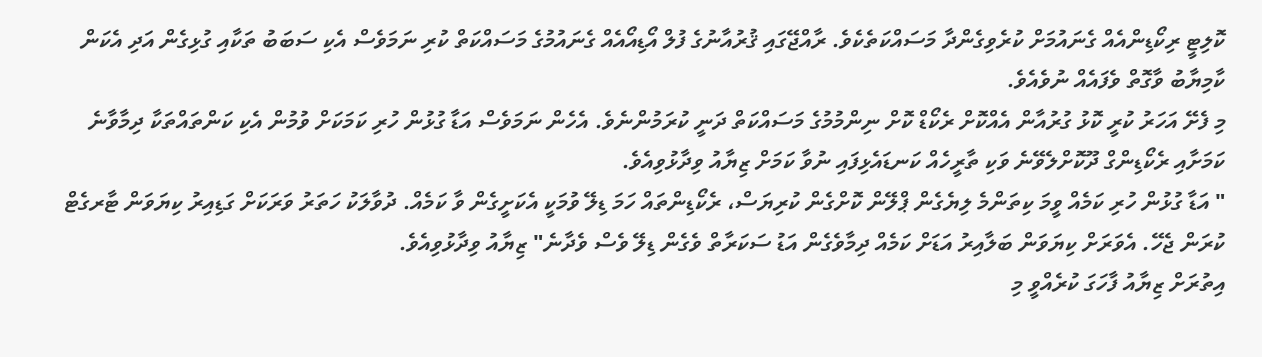ކޮލިޓީ ރިކޯޑިންއެއް ގެނައުމަށް ކުރެވިގެންދާ މަސައްކަތެކެވެ. ރާއްޖޭގައި ޤުރުއާނުގެ ފުލް އޯޑިއޯއެއް ގެނައުމުގެ މަސައްކަތް ކުރި ނަމަވެސް އެކި ސަބަބު ތަކާއި ގުޅިގެން އަދި އެކަން ކާމިޔާބު ވާގޮތް ވެފައެއް ނުވެއެވެ.
މި ފެށޭ އަހަރު ކުރީ ކޮޅު ގުރުއާން އެއްކޮށް ރެކޯޑް ކޮށް ނިންމުމުގެ މަސައްކަތް ދަނީ ކުރަމުންނެވެ. އެހެން ނަމަވެސް އަޑާ ގުޅުން ހުރި ކަމަކަށް ވުމުން އެކި ކަންތައްތަކާ ދިމާވާނެ ކަމަށާއި ރެކޯޑިންގް ދޫކޮށްލެވޭނެ ވަކި ތާރީހެއް ކަނޑައެޅިފައި ނުވާ ކަމަށް ޒިޔާއު ވިދާޅުވިއެވެ.
" އަޑާ ގުޅުން ހުރި ކަމެއް ވީމަ ކިތަންމެ ލިޔެގެން ޕްލޭން ކޮށްގެން ކުރިޔަސް، ރެކޯޑިންތައް ހަމަ ޑިލޭ ވުމަކީ އެކަށީގެން ވާ ކަމެއް. ދުވާލަކު ހަތަރު ވަރަކަށް ގަޑިއިރު ކިޔަވަން ޓާރގެޓް ކުރަން ޖެހޭ. އެވަރަށް ކިޔަވަން ބަލާއިރު އަޑަށް ކަމެއް ދިމާވެގެން އަޑު ސަކަރާތް ވެގެން ޑިލޭ ވެސް ވެދާނެ" ޒިޔާއު ވިދާޅުވިއެވެ.
އިތުރަށް ޒިޔާއު ފާހަގަ ކުރެއްވީ މި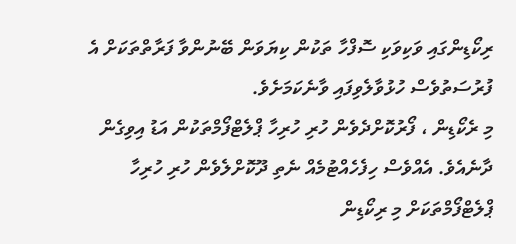ރިކޯޑިންގައި ވަކިވަކި ސޮފްހާ ތަކުން ކިޔަވަން ބޭނުންވާ ފަރާތްތަކަށް އެ ފުރުސަތުވެސް ހުޅުވާލެވިފައި ވާނެކަމަށެވެ.
މި ރެކޯޑިން ، ފޯރުކޮށްދެވެން ހުރި ހުރިހާ ޕްލެޓްފޯމްތަކުން އަޑު އިވިގެން ދާނެއެވެ. އެއްވެސް ހިފެހެއްޓުމެއް ނެތި ދޫކޮށްލެވެން ހުރި ހުރިހާ ޕްލެޓްފޯމްތަކަށް މި ރިކޯޑިން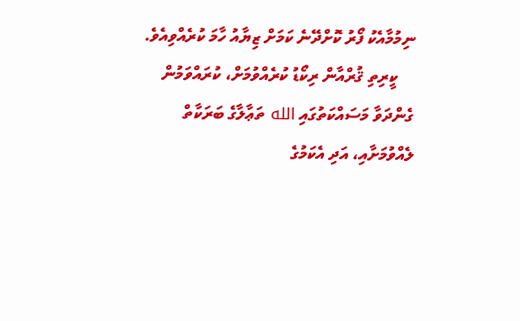ނިމުމާއެކު ފޯރު ކޮށްދޭނެ ކަމަށް ޒިޔާއު ހާމަ ކުރެއްވިއެވެ.
    ކީރިތި ޤުރްއާން ރިކޯޑު ކުރެއްވުމަށް، ކުރައްވަމުން ގެންދަވާ މަސައްކަތުގައި الله ތަޢާލާގެ ބަރަކާތް ލެއްވުމަށާއި، އަދި އެކަމުގެ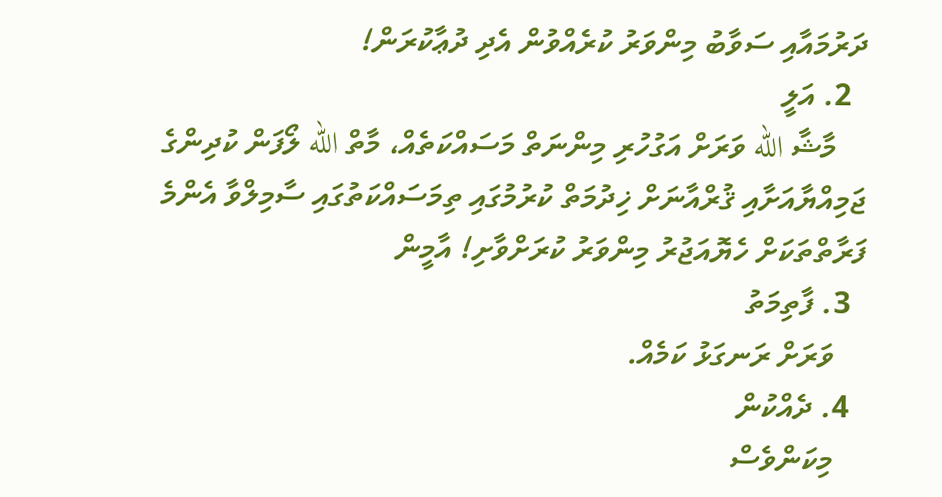ދަރުމައާއި ސަވާބު މިންވަރު ކުރެއްވުން އެދި ދުޢާކުރަން!
  2. އަލީ
    މާޝާ الله ވަރަށް އަގުހުރި މިންނަތް މަސައްކަތެއް، މާތް الله ލޯފަން ކުދިންގެ ޖަމިއްޔާއަށާއި ޤުރްއާނަށް ޚިދުމަތް ކުރުމުގައި ތިމަސައްކަތުގައި ސާމިލްވާ އެންމެ ފަރާތްތަކަށް ހެޔޮއަޖުރު މިންވަރު ކުރަށްވާށި! އާމީން
  3. ފާތިމަތު
    ވަރަށް ރަނގަޅު ކަމެއް.
  4. ދެއްކުން
    މިކަންވެސް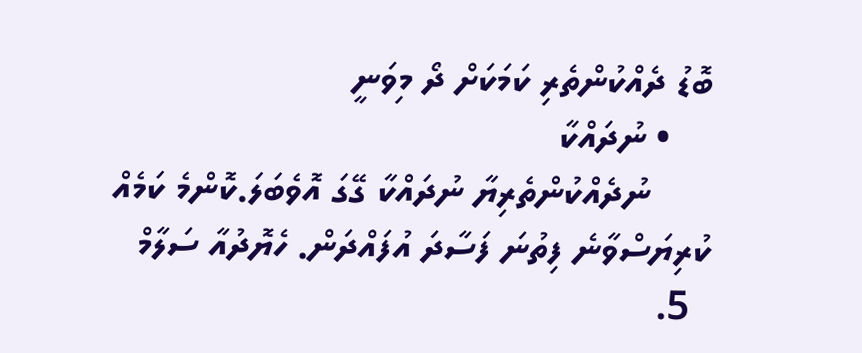ބޮޑު ދެއްކުންތެރި ކަމަކަށް ދޯ މިވަނީ
    • ނުދައްކާ
      ނުދެއްކުންތެރިޔާ ނުދައްކާ ގޭގަ އޮވެބަލަ.ކޮންމެ ކަމެއް ކުރިޔަސްވާނެ ފިތުނަ ފަސާދަ އުފައްދަން. ހެޔޮދުއާ ސަލާމް
  5.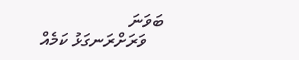ބަވަނަ
    ވަރަށްރަނގަޅު ކަމެއް